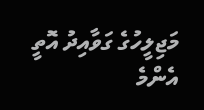މަޖިލީހުގެ ގަވާއިދު އޮތީ އެންމެ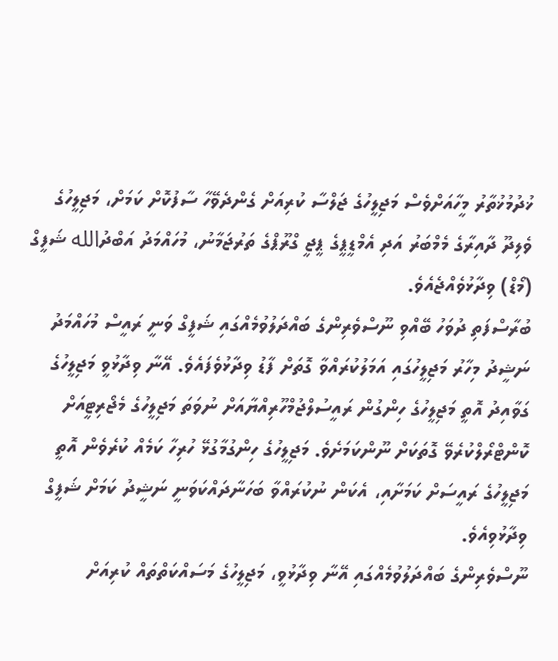ޚުދުމުޚުތާރު މީހާއަށްވެސް މަޖިލީހުގެ ޖަލްސާ ކުރިއަށް ގެންދެވޭހާ ސާފުކޮށް ކަމަށް، މަޖިލީހުގެ ވެލިދޫ ދާއިރާގެ މެމްބަރު އަދި އެމްޑީޕީގެ ޕީޖީ ގްރޫޕްގެ ތަރުޖަމާނު، މުހައްމަދު އަބްދުالله ޝަފީގް (މޯޑް) ވިދާޅުވެއްޖެއެވެ.
ބުރާސްފަތި ދުވަހު ބޭއްވި ނޫސްވެރިންގެ ބައްދަލުވުމެއްގައި ޝަފީގް ވަނީ ރައީސް މުހައްމަދު ނަޝީދު މިހާރު މަޖިލީހުގައި އަމަލުކުރައްވާ ގޮތަށް ފާޑު ވިދާޅުވެފައެވެ. އޭނާ ވިދާޅުވީ މަޖިލީހުގެ ގަވާއިދު އޮތީ މަޖިލީހުގެ ހިންގުން ރައީސުލްޖުމްހޫރިއްޔާއަށް ނުވަތަ މަޖިލީހުގެ މެޖޯރިޓީއަށް ކޮންޓްރޯލްކުރެވޭ ގޮތަކަށް ނޫންކަމަށެވެ. މަޖިލީހުގެ ހިންގުމާގުޅޭ ހުރިހާ ކަމެއް ކުރެވެން އޮތީ މަޖިލީހުގެ ރައީސަށް ކަމަށާއި، އެކަން ނުކުރައްވާ ބަހަނާދައްކަވަނީ ނަޝީދު ކަމަށް ޝަފީގް ވިދާޅުވިއެވެ.
ނޫސްވެރިންގެ ބައްދަލުވުމެއްގައި އޭނާ ވިދާޅުވީ، މަޖިލީހުގެ މަސައްކަތްތައް ކުރިއަށް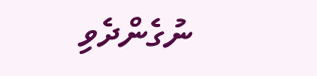ނުގެންދެވި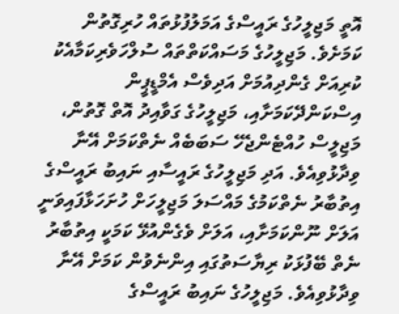އޮތީ މަޖިލީހުގެ ރައީސްގެ އަމަލުފުޅުތައް ހުރިގޮތުން ކަމަށެވެ. މަޖިލީހުގެ މަސައްކަތްތައް ސުލްހަވެރިކަމާއެކު ކުރިއަށް ގެންދިއުމަށް އަދިވެސް އެމްޑީޕީން އިސްކަންދޭކަމަށާއި، މަޖިލީހުގެ ގަވާއިދު އޮތް ގޮތުން، މަޖިލީސް ހުއްޓެންޖެހޭ ސަބަބެއް ނެތްކަމަށް އޭނާ ވިދާޅުވިއެވެ. އަދި މަޖިލީހުގެ ރައީސާއި ނައިބު ރައީސްގެ އިތުބާރު ނެތްކަމުގެ މައްސަލަ މަޖިލީހަށް ހުށަހަޅާފައިވަނީ އަލަށް ނޫންކަމަށާއި، އަލަށް ވެގެންއުޅޭ ކަމަކީ އިތުބާރު ނެތް ބޭފުޅަކު ރިޔާސަތުގައި އިންނެވުން ކަމަށް އޭނާ ވިދާޅުވިއެވެ. މަޖިލީހުގެ ނައިބު ރައީސްގެ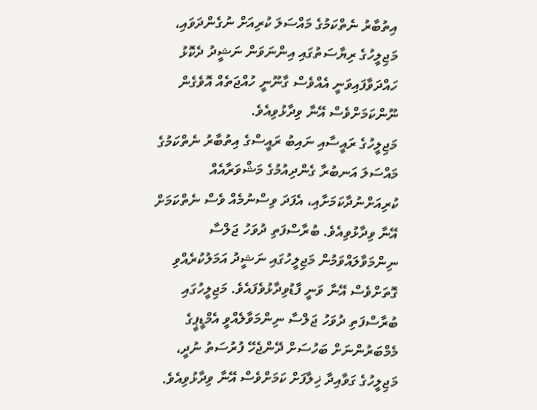އިތުބާރު ނެތްކަމުގެ މައްސަލަ ކުރިއަށް ނުގެންދަވައި، މަޖިލީހުގެ ރިޔާސަތުގައި އިންނަވަން ނަޝީދު ދެކޮޅު ހައްދަވާފައިވަނީ އެއްވެސް ގާނޫނީ ހުއްޖަތެއް އޮވެގެން ނޫންކަމަށްވެސް އޭނާ ވިދާޅުވިއެވެ.
މަޖިލީހުގެ ރައީސާއި ނައިބު ރައީސްގެ އިތުބާރު ނެތްކަމުގެ މައްސަލަ އަނބުރާ ގެންދިއުމުގެ މަޝްވަރާއެއް ކުރިއަށްނުދާކަމަށާއި، އެފަދަ ވިސްނުމެއް ވެސް ނެތްކަމަށް އޭނާ ވިދާޅުވިއެވެ. ބުރާސްފަތި ދުވަހު ޖަލްސާ ނިންމަވާލައްވަމުން މަޖިލީހުގައި ނަޝީދު އަމަލުކުރެއްވި ގޮތަށްވެސް އޭނާ ވަނީ ފާޑުވިދާޅުވެފައެވެ. މަޖިލީހުގައި ބުރާސްފަތި ދުވަހު ޖަލްސާ ނިންމަވާލެއްވީ އެމްޑީޕީގެ މެމްބަރުންނަށް ބަހުސަށް ދޭންޖެހޭ ފުރުސަތު ނުދީ، މަޖިލީހުގެ ގަވާއިދާ ޚިލާފަށް ކަމަށްވެސް އޭނާ ވިދާޅުވިއެވެ.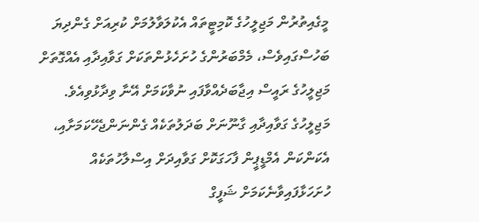މީގެއިތުރުން މަޖިލީހުގެ ކޮމިޓީތައް އެކުލަވާލުމަށް ކުރިއަށް ގެންދިޔަ ބަހުސްގައިވެސް، މެމްބަރުންގެ ހުށަހެޅުންތަކަށް ގަވާއިދާއި އެއްގޮތަށް މަޖިލީހުގެ ރައީސް އިޖާބަދެއްވާފައި ނުވާކަމަށް އޭނާ ވިދާޅުވިއެވެ.
މަޖިލީހުގެ ގަވާއިދާއި ގާނޫނަށް ބަދަލުތަކެއް ގެންނަންޖެހޭކަމަށާއި، އެކަންކަން އެމްޑީޕީން ފާހަގަކޮށް ގަވާއިދަށް އިސްލާހުތަކެއް ހުށަހަޅާފައިވާނެކަމަށް ޝަފީގް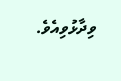ވިދާޅުވިއެވެ.